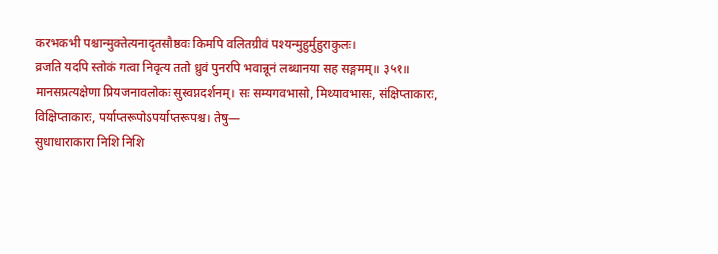करभकभी पश्चान्मुक्तेत्यनादृतसौष्ठवः किमपि वलितग्रीवं पश्यन्मुहुर्मुहुराकुलः।
व्रजति यदपि स्तोकं गत्वा निवृत्य ततो ध्रुवं पुनरपि भवान्नूनं लब्धानया सह सङ्गमम्॥ ३५१॥
मानसप्रत्यक्षेणा प्रियजनावलोकः सुस्वप्नदर्शनम्। सः सम्यगवभासो, मिथ्यावभासः, संक्षिप्ताकारः, विक्षिप्ताकारः, पर्याप्तरूपोऽपर्याप्तरूपश्च। तेषु—
सुधाधाराकारा निशि निशि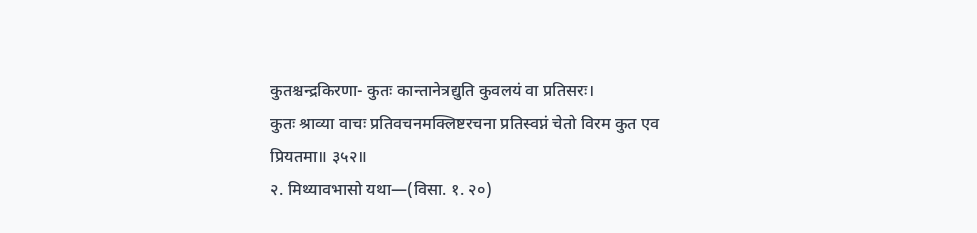कुतश्चन्द्रकिरणा- कुतः कान्तानेत्रद्युति कुवलयं वा प्रतिसरः।
कुतः श्राव्या वाचः प्रतिवचनमक्लिष्टरचना प्रतिस्वप्नं चेतो विरम कुत एव प्रियतमा॥ ३५२॥
२. मिथ्यावभासो यथा—(विसा. १. २०)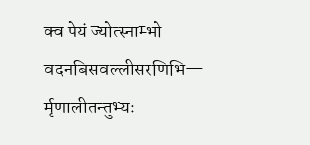क्व पेयं ज्योत्स्नाम्भो वदनबिसवल्लीसरणिभि— र्मृणालीतन्तुभ्यः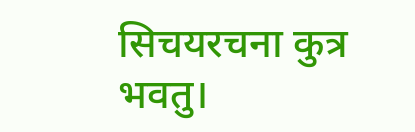सिचयरचना कुत्र भवतु।